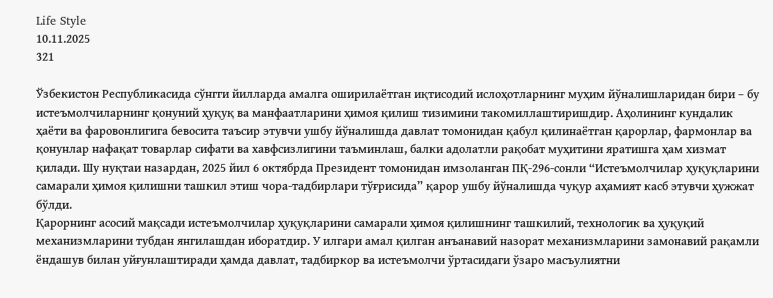Life Style
10.11.2025
321

Ўзбекистон Республикасида сўнгги йилларда амалга оширилаётган иқтисодий ислоҳотларнинг муҳим йўналишларидан бири – бу истеъмолчиларнинг қонуний ҳуқуқ ва манфаатларини ҳимоя қилиш тизимини такомиллаштиришдир. Аҳолининг кундалик ҳаёти ва фаровонлигига бевосита таъсир этувчи ушбу йўналишда давлат томонидан қабул қилинаётган қарорлар, фармонлар ва қонунлар нафақат товарлар сифати ва хавфсизлигини таъминлаш, балки адолатли рақобат муҳитини яратишга ҳам хизмат қилади. Шу нуқтаи назардан, 2025 йил 6 октябрда Президент томонидан имзоланган ПҚ-296-сонли “Истеъмолчилар ҳуқуқларини самарали ҳимоя қилишни ташкил этиш чора-тадбирлари тўғрисида” қарор ушбу йўналишда чуқур аҳамият касб этувчи ҳужжат бўлди.
Қарорнинг асосий мақсади истеъмолчилар ҳуқуқларини самарали ҳимоя қилишнинг ташкилий, технологик ва ҳуқуқий механизмларини тубдан янгилашдан иборатдир. У илгари амал қилган анъанавий назорат механизмларини замонавий рақамли ёндашув билан уйғунлаштиради ҳамда давлат, тадбиркор ва истеъмолчи ўртасидаги ўзаро масъулиятни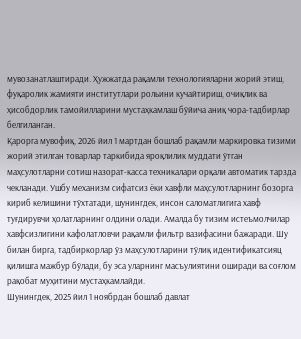мувозанатлаштиради. Ҳужжатда рақамли технологияларни жорий этиш, фуқаролик жамияти институтлари рольини кучайтириш, очиқлик ва ҳисобдорлик тамойилларини мустаҳкамлаш бўйича аниқ чора-тадбирлар белгиланган.
Қарорга мувофиқ, 2026 йил 1 мартдан бошлаб рақамли маркировка тизими жорий этилган товарлар таркибида яроқлилик муддати ўтган маҳсулотларни сотиш назорат-касса техникалари орқали автоматик тарзда чекланади. Ушбу механизм сифатсиз ёки хавфли маҳсулотларнинг бозорга кириб келишини тўхтатади, шунингдек, инсон саломатлигига хавф туғдирувчи ҳолатларнинг олдини олади. Амалда бу тизим истеъмолчилар хавфсизлигини кафолатловчи рақамли фильтр вазифасини бажаради. Шу билан бирга, тадбиркорлар ўз маҳсулотларини тўлиқ идентификатсияц қилишга мажбур бўлади, бу эса уларнинг масъулиятини оширади ва соғлом рақобат муҳитини мустаҳкамлайди.
Шунингдек, 2025 йил 1 ноябрдан бошлаб давлат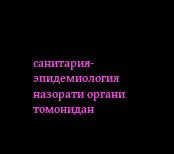санитария-эпидемиология назорати органи томонидан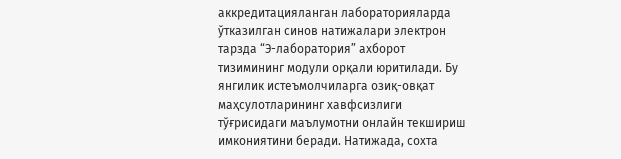аккредитацияланган лабораторияларда ўтказилган синов натижалари электрон тарзда “Э-лаборатория” ахборот тизимининг модули орқали юритилади. Бу янгилик истеъмолчиларга озиқ-овқат маҳсулотларининг хавфсизлиги тўғрисидаги маълумотни онлайн текшириш имкониятини беради. Натижада, сохта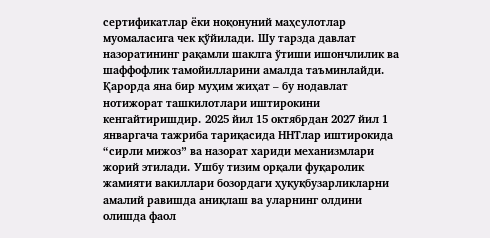сертификатлар ёки ноқонуний маҳсулотлар муомаласига чек қўйилади. Шу тарзда давлат назоратининг рақамли шаклга ўтиши ишончлилик ва шаффофлик тамойилларини амалда таъминлайди.
Қарорда яна бир муҳим жиҳат – бу нодавлат нотижорат ташкилотлари иштирокини кенгайтиришдир. 2025 йил 15 октябрдан 2027 йил 1 январгача тажриба тариқасида ННТлар иштирокида “сирли мижоз” ва назорат хариди механизмлари жорий этилади. Ушбу тизим орқали фуқаролик жамияти вакиллари бозордаги ҳуқуқбузарликларни амалий равишда аниқлаш ва уларнинг олдини олишда фаол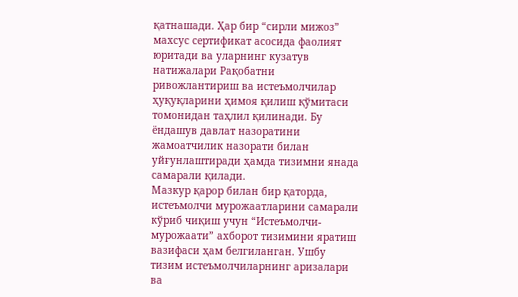қатнашади. Ҳар бир “сирли мижоз” махсус сертификат асосида фаолият юритади ва уларнинг кузатув натижалари Рақобатни ривожлантириш ва истеъмолчилар ҳуқуқларини ҳимоя қилиш қўмитаси томонидан таҳлил қилинади. Бу ёндашув давлат назоратини жамоатчилик назорати билан уйғунлаштиради ҳамда тизимни янада самарали қилади.
Мазкур қарор билан бир қаторда, истеъмолчи мурожаатларини самарали кўриб чиқиш учун “Истеъмолчи-мурожаати” ахборот тизимини яратиш вазифаси ҳам белгиланган. Ушбу тизим истеъмолчиларнинг аризалари ва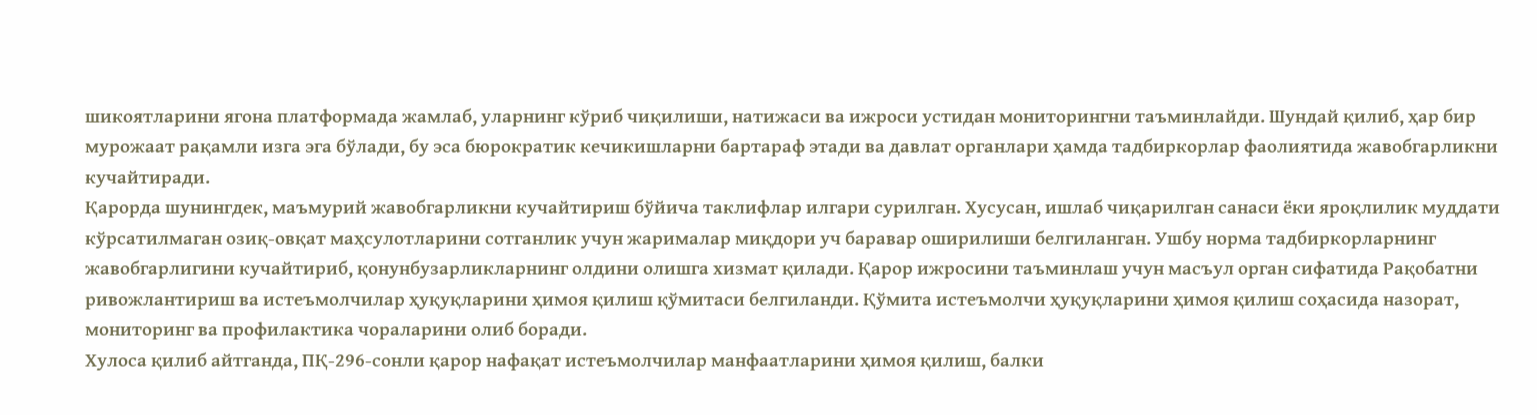шикоятларини ягона платформада жамлаб, уларнинг кўриб чиқилиши, натижаси ва ижроси устидан мониторингни таъминлайди. Шундай қилиб, ҳар бир мурожаат рақамли изга эга бўлади, бу эса бюрократик кечикишларни бартараф этади ва давлат органлари ҳамда тадбиркорлар фаолиятида жавобгарликни кучайтиради.
Қарорда шунингдек, маъмурий жавобгарликни кучайтириш бўйича таклифлар илгари сурилган. Хусусан, ишлаб чиқарилган санаси ёки яроқлилик муддати кўрсатилмаган озиқ-овқат маҳсулотларини сотганлик учун жарималар миқдори уч баравар оширилиши белгиланган. Ушбу норма тадбиркорларнинг жавобгарлигини кучайтириб, қонунбузарликларнинг олдини олишга хизмат қилади. Қарор ижросини таъминлаш учун масъул орган сифатида Рақобатни ривожлантириш ва истеъмолчилар ҳуқуқларини ҳимоя қилиш қўмитаси белгиланди. Қўмита истеъмолчи ҳуқуқларини ҳимоя қилиш соҳасида назорат, мониторинг ва профилактика чораларини олиб боради.
Хулоса қилиб айтганда, ПҚ-296-сонли қарор нафақат истеъмолчилар манфаатларини ҳимоя қилиш, балки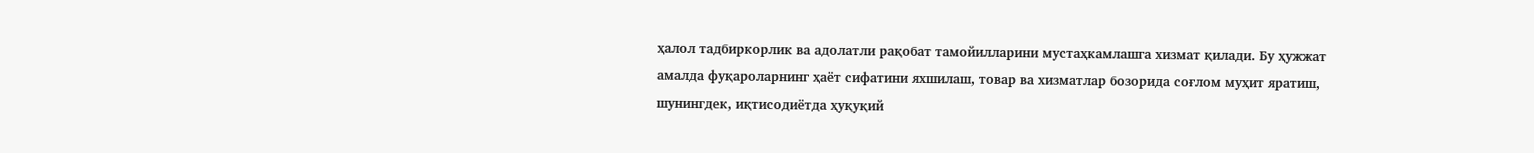ҳалол тадбиркорлик ва адолатли рақобат тамойилларини мустаҳкамлашга хизмат қилади. Бу ҳужжат амалда фуқароларнинг ҳаёт сифатини яхшилаш, товар ва хизматлар бозорида соғлом муҳит яратиш, шунингдек, иқтисодиётда ҳуқуқий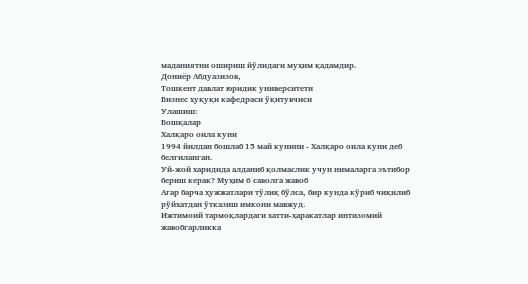маданиятни ошириш йўлидаги муҳим қадамдир.
Дониёр Абдуазизов,
Тошкент давлат юридик университети
Бизнес ҳуқуқи кафедраси ўқитувчиси
Улашиш:
Бошқалар
Халқаро оила куни
1994 йилдан бошлаб 15 май кунини - Халқаро оила куни деб белгиланган.
Уй-жой харидида алданиб қолмаслик учун нималарга эътибор бериш керак? Муҳим 6 саволга жавоб
Агар барча ҳужжатлари тўлиқ бўлса, бир кунда кўриб чиқилиб рўйхатдан ўтказиш имкони мавжуд.
Ижтимоий тармоқлардаги хатти-ҳаракатлар интизомий жавобгарликка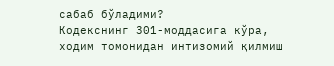сабаб бўладими?
Кодекснинг 301-моддасига кўра, ходим томонидан интизомий қилмиш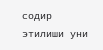содир этилиши уни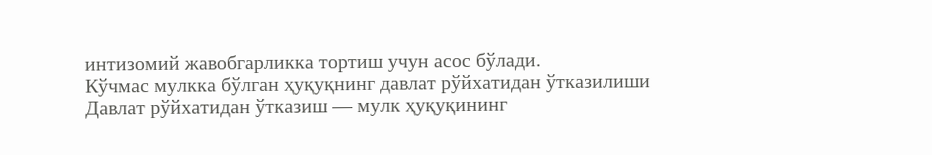интизомий жавобгарликка тортиш учун асос бўлади.
Кўчмас мулкка бўлган ҳуқуқнинг давлат рўйхатидан ўтказилиши
Давлат рўйхатидан ўтказиш — мулк ҳуқуқининг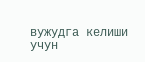вужудга келиши учун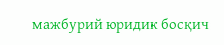мажбурий юридик босқич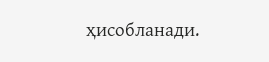ҳисобланади.